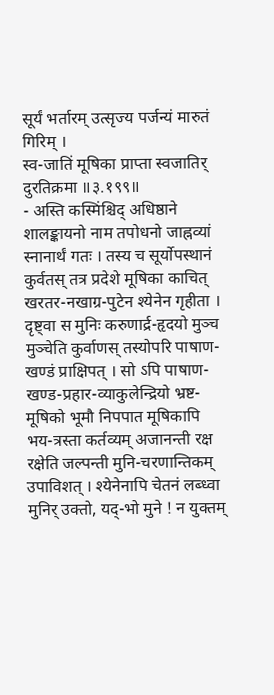सूर्यं भर्तारम् उत्सृज्य पर्जन्यं मारुतं गिरिम् ।
स्व-जातिं मूषिका प्राप्ता स्वजातिर् दुरतिक्रमा ॥३.१९९॥
- अस्ति कस्मिंश्चिद् अधिष्ठाने शालङ्कायनो नाम तपोधनो जाह्नव्यां स्नानार्थं गतः । तस्य च सूर्योपस्थानं कुर्वतस् तत्र प्रदेशे मूषिका काचित् खरतर-नखाग्र-पुटेन श्येनेन गृहीता । दृष्ट्वा स मुनिः करुणार्द्र-हृदयो मुञ्च मुञ्चेति कुर्वाणस् तस्योपरि पाषाण-खण्डं प्राक्षिपत् । सो ऽपि पाषाण-खण्ड-प्रहार-व्याकुलेन्द्रियो भ्रष्ट-मूषिको भूमौ निपपात मूषिकापि भय-त्रस्ता कर्तव्यम् अजानन्ती रक्ष रक्षेति जल्पन्ती मुनि-चरणान्तिकम् उपाविशत् । श्येनेनापि चेतनं लब्ध्वा मुनिर् उक्तो, यद्-भो मुने ! न युक्तम्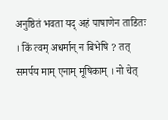अनुष्ठितं भवता यद् अहं पाषाणेन ताडितः । किं त्वम् अधर्मान् न बिभेषि ? तत् समर्पय माम् एनाम् मूषिकाम् । नो चेत्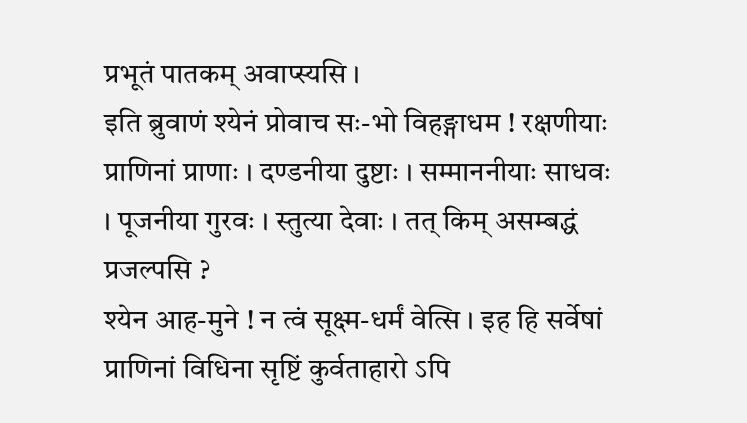प्रभूतं पातकम् अवाप्स्यसि ।
इति ब्रुवाणं श्येनं प्रोवाच सः-भो विहङ्गाधम ! रक्षणीयाः प्राणिनां प्राणाः । दण्डनीया दुष्टाः । सम्माननीयाः साधवः । पूजनीया गुरवः । स्तुत्या देवाः । तत् किम् असम्बद्धं प्रजल्पसि ?
श्येन आह-मुने ! न त्वं सूक्ष्म-धर्मं वेत्सि । इह हि सर्वेषां प्राणिनां विधिना सृष्टिं कुर्वताहारो ऽपि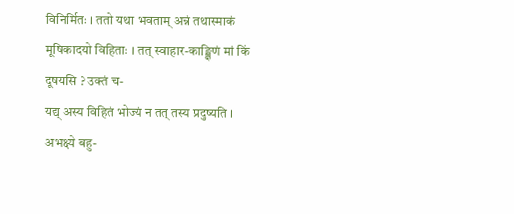विनिर्मितः । ततो यथा भवताम् अन्नं तथास्माकं मूषिकादयो विहिताः । तत् स्वाहार-काङ्क्षिणं मां किं दूषयसि ? उक्तं च-
यद्य् अस्य विहितं भोज्यं न तत् तस्य प्रदुष्यति ।
अभक्ष्ये बहु-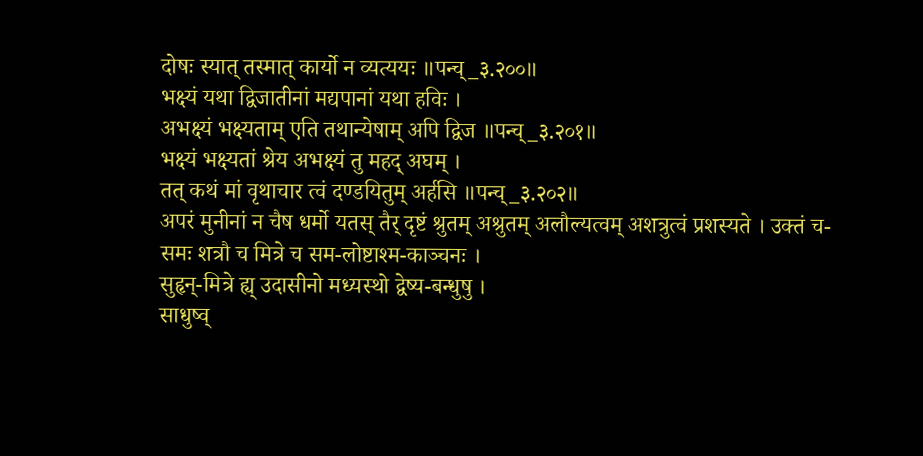दोषः स्यात् तस्मात् कार्यो न व्यत्ययः ॥पन्च्_३.२००॥
भक्ष्यं यथा द्विजातीनां मद्यपानां यथा हविः ।
अभक्ष्यं भक्ष्यताम् एति तथान्येषाम् अपि द्विज ॥पन्च्_३.२०१॥
भक्ष्यं भक्ष्यतां श्रेय अभक्ष्यं तु महद् अघम् ।
तत् कथं मां वृथाचार त्वं दण्डयितुम् अर्हसि ॥पन्च्_३.२०२॥
अपरं मुनीनां न चैष धर्मो यतस् तैर् दृष्टं श्रुतम् अश्रुतम् अलौल्यत्वम् अशत्रुत्वं प्रशस्यते । उक्तं च-
समः शत्रौ च मित्रे च सम-लोष्टाश्म-काञ्चनः ।
सुहृन्-मित्रे ह्य् उदासीनो मध्यस्थो द्वेष्य-बन्धुषु ।
साधुष्व्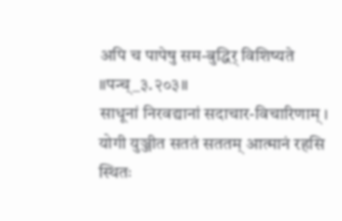अपि च पापेषु सम-बुद्धिर् विशिष्यते ॥पन्च्_३.२०३॥
साधूनां निरवद्यानां सदाचार-विचारिणाम् ।
योगी युञ्जीत सततं सततम् आत्मानं रहसि स्थितः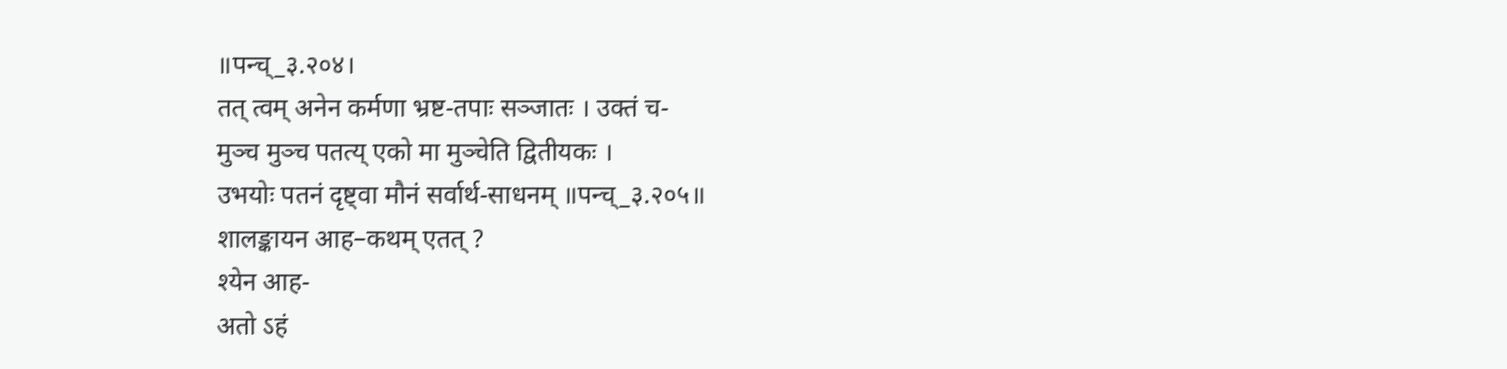॥पन्च्_३.२०४।
तत् त्वम् अनेन कर्मणा भ्रष्ट-तपाः सञ्जातः । उक्तं च-
मुञ्च मुञ्च पतत्य् एको मा मुञ्चेति द्वितीयकः ।
उभयोः पतनं दृष्ट्वा मौनं सर्वार्थ-साधनम् ॥पन्च्_३.२०५॥
शालङ्कायन आह–कथम् एतत् ?
श्येन आह-
अतो ऽहं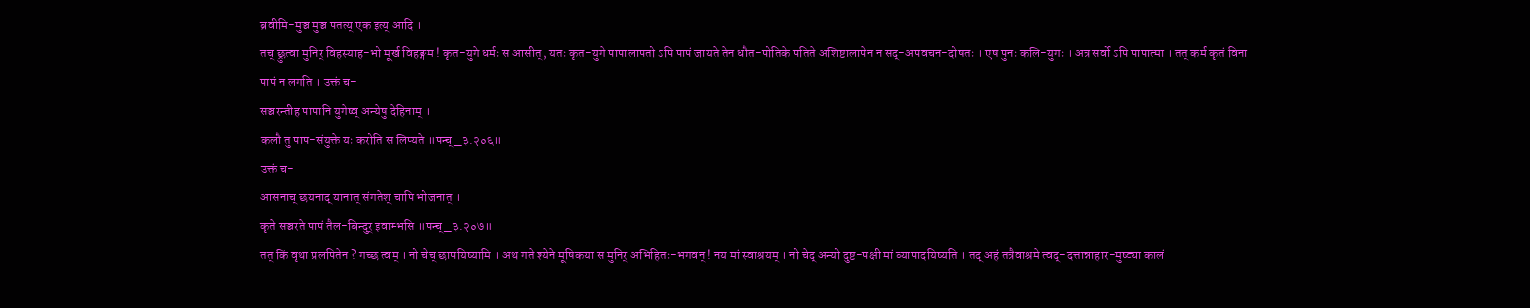ब्रवीमि-मुञ्च मुञ्च पतत्य् एक इत्य् आदि ।
तच् छ्रुत्वा मुनिर् विहस्याह-भो मूर्ख विहङ्गम ! कृत-युगे धर्मः स आसीत्, यतः कृत-युगे पापालापतो ऽपि पापं जायते तेन धौत-पोतिके पतिते अशिष्टालापेन न सद्-अपवचन-दोषतः । एष पुनः कलि-युगः । अत्र सर्वो ऽपि पापात्मा । तत् कर्म कृतं विना पापं न लगति । उक्तं च-
सञ्चरन्तीह पापानि युगेष्व् अन्येषु देहिनाम् ।
कलौ तु पाप-संयुक्ते यः करोति स लिप्यते ॥पन्च्_३.२०६॥
उक्तं च-
आसनाच् छयनाद् यानात् संगतेश् चापि भोजनात् ।
कृते सञ्चरते पापं तैल-बिन्दुर् इवाम्भसि ॥पन्च्_३.२०७॥
तत् किं वृथा प्रलपितेन ? गच्छ त्वम् । नो चेच् छापयिष्यामि । अथ गते श्येने मूषिकया स मुनिर् अभिहितः-भगवन् ! नय मां स्वाश्रयम् । नो चेद् अन्यो दुष्ट-पक्षी मां व्यापादयिष्यति । तद् अहं तत्रैवाश्रमे त्वद्-दत्तान्नाहार-मुष्ट्या कालं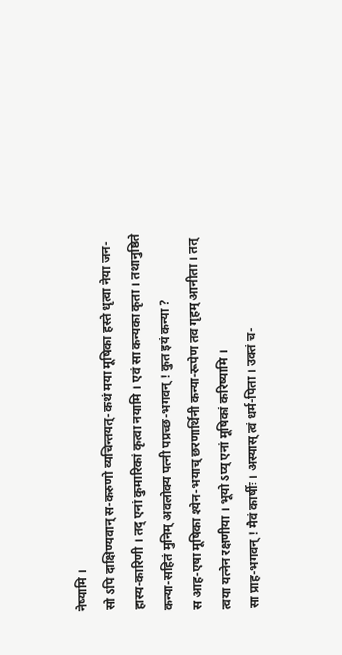नेष्यामि ।
सो ऽपि दाक्षिण्यवान् स-करुणो व्यचिन्तयत्-कथं मया मूषिका हस्ते धृत्वा नेया जन-हास्य-कारिणी । तद् एनां कुमारिकां कृत्वा नयामि । एवं सा कन्यका कृता । तथानुष्ठिते कन्या-सहितं मुनिम् अवलोक्य पत्नी पप्रच्छ-भगवन् ! कुत इयं कन्या ?
स आह-एषा मूषिका श्येन-भयाच् छरणार्थिनी कन्या-रूपेण तव गृहम् आनीता । तत् त्वया यत्नेन रक्षणीया । भूयो ऽप्य् एनां मूषिकां करिष्यामि ।
सा प्राह-भगवन् ! मैवं कार्षीः । अस्यास् त्वं धर्म-पिता । उक्तं च-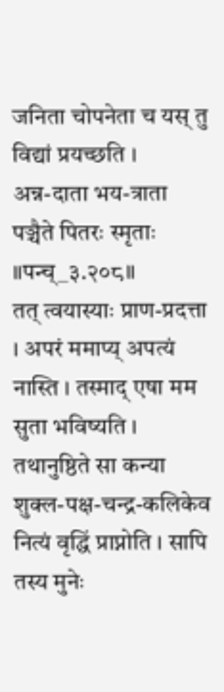जनिता चोपनेता च यस् तु विद्यां प्रयच्छति ।
अन्न-दाता भय-त्राता पञ्चैते पितरः स्मृताः ॥पन्च्_३.२०८॥
तत् त्वयास्याः प्राण-प्रदत्ता । अपरं ममाप्य् अपत्यं नास्ति । तस्माद् एषा मम सुता भविष्यति ।
तथानुष्ठिते सा कन्या शुक्ल-पक्ष-चन्द्र-कलिकेव नित्यं वृद्धिं प्राप्नोति । सापि तस्य मुनेः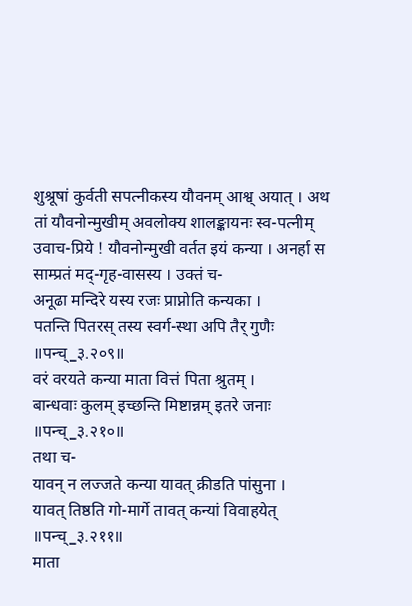शुश्रूषां कुर्वती सपत्नीकस्य यौवनम् आश्व् अयात् । अथ तां यौवनोन्मुखीम् अवलोक्य शालङ्कायनः स्व-पत्नीम् उवाच-प्रिये ! यौवनोन्मुखी वर्तत इयं कन्या । अनर्हा स साम्प्रतं मद्-गृह-वासस्य । उक्तं च-
अनूढा मन्दिरे यस्य रजः प्राप्नोति कन्यका ।
पतन्ति पितरस् तस्य स्वर्ग-स्था अपि तैर् गुणैः ॥पन्च्_३.२०९॥
वरं वरयते कन्या माता वित्तं पिता श्रुतम् ।
बान्धवाः कुलम् इच्छन्ति मिष्टान्नम् इतरे जनाः ॥पन्च्_३.२१०॥
तथा च-
यावन् न लज्जते कन्या यावत् क्रीडति पांसुना ।
यावत् तिष्ठति गो-मार्गे तावत् कन्यां विवाहयेत् ॥पन्च्_३.२११॥
माता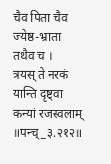चैव पिता चैव ज्येष्ठ-भ्राता तथैव च ।
त्रयस् ते नरकं यान्ति दृष्ट्वा कन्यां रजस्वलाम् ॥पन्च्_३.२१२॥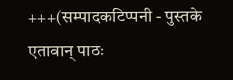+++(सम्पादकटिप्पनी - पुस्तके एतावान् पाठः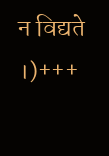न विद्यते ।)+++